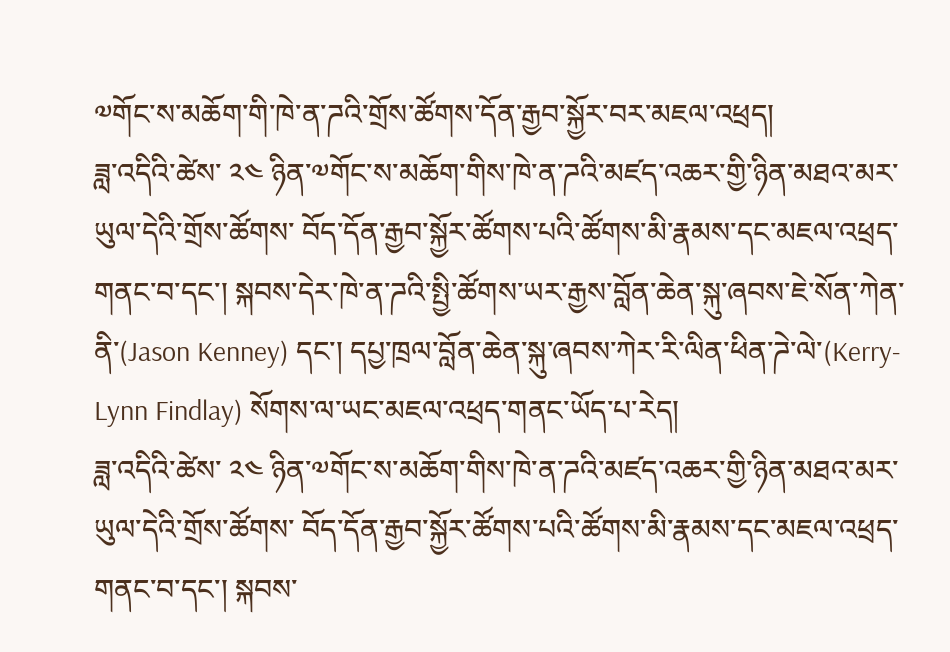༧གོང་ས་མཆོག་གི་ཁེ་ན་ཌའི་གྲོས་ཚོགས་དོན་རྒྱབ་སྐྱོར་བར་མཇལ་འཕྲད།
ཟླ་འདིའི་ཚེས་ ༢༤ ཉིན་༧གོང་ས་མཆོག་གིས་ཁེ་ན་ཌའི་མཛད་འཆར་གྱི་ཉིན་མཐའ་མར་ཡུལ་དེའི་གྲོས་ཚོགས་ བོད་དོན་རྒྱབ་སྐྱོར་ཚོགས་པའི་ཚོགས་མི་རྣམས་དང་མཇལ་འཕྲད་གནང་བ་དང་། སྐབས་དེར་ཁེ་ན་ཌའི་སྤྱི་ཚོགས་ཡར་རྒྱས་བློན་ཆེན་སྐུ་ཞབས་ཇེ་སོན་ཀེན་ ནི་(Jason Kenney) དང་། དཔྱ་ཁྲལ་བློན་ཆེན་སྐུ་ཞབས་ཀེར་རི་ལིན་ཕིན་ཌེ་ལེ་(Kerry-Lynn Findlay) སོགས་ལ་ཡང་མཇལ་འཕྲད་གནང་ཡོད་པ་རེད།
ཟླ་འདིའི་ཚེས་ ༢༤ ཉིན་༧གོང་ས་མཆོག་གིས་ཁེ་ན་ཌའི་མཛད་འཆར་གྱི་ཉིན་མཐའ་མར་ཡུལ་དེའི་གྲོས་ཚོགས་ བོད་དོན་རྒྱབ་སྐྱོར་ཚོགས་པའི་ཚོགས་མི་རྣམས་དང་མཇལ་འཕྲད་གནང་བ་དང་། སྐབས་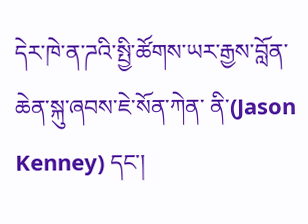དེར་ཁེ་ན་ཌའི་སྤྱི་ཚོགས་ཡར་རྒྱས་བློན་ཆེན་སྐུ་ཞབས་ཇེ་སོན་ཀེན་ ནི་(Jason Kenney) དང་།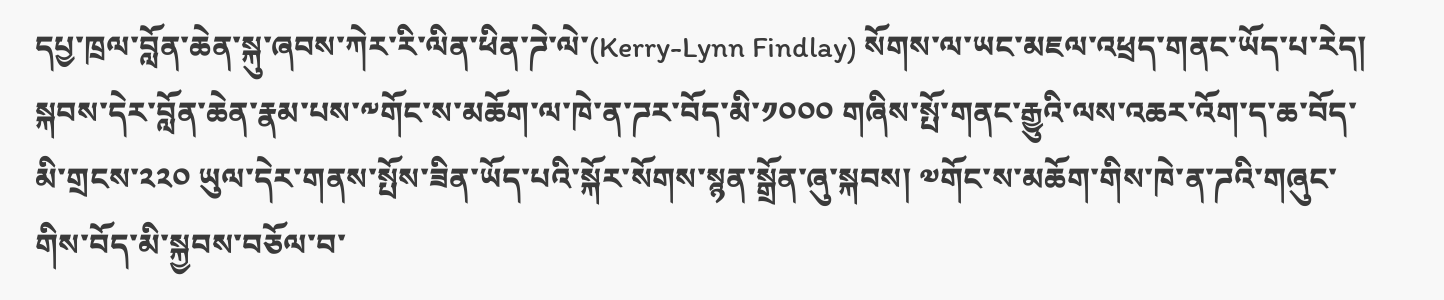དཔྱ་ཁྲལ་བློན་ཆེན་སྐུ་ཞབས་ཀེར་རི་ལིན་ཕིན་ཌེ་ལེ་(Kerry-Lynn Findlay) སོགས་ལ་ཡང་མཇལ་འཕྲད་གནང་ཡོད་པ་རེད།
སྐབས་དེར་བློན་ཆེན་རྣམ་པས་༸གོང་ས་མཆོག་ལ་ཁེ་ན་ཌར་བོད་མི་༡༠༠༠ གཞིས་སྤོ་གནང་རྒྱུའི་ལས་འཆར་འོག་ད་ཆ་བོད་མི་གྲངས་༢༢༠ ཡུལ་དེར་གནས་སྤོས་ཟིན་ཡོད་པའི་སྐོར་སོགས་སྙན་སྒྲོན་ཞུ་སྐབས། ༧གོང་ས་མཆོག་གིས་ཁེ་ན་ཌའི་གཞུང་གིས་བོད་མི་སྐྱབས་བཅོལ་བ་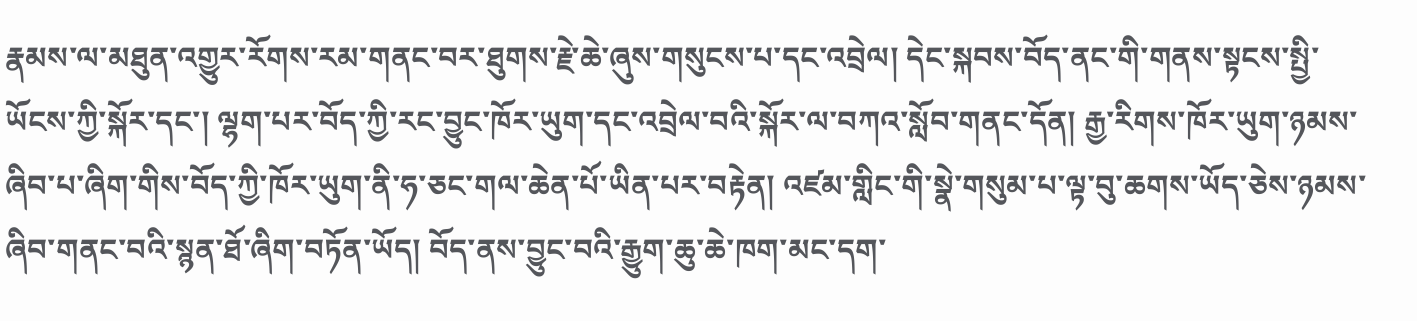རྣམས་ལ་མཐུན་འགྱུར་རོགས་རམ་གནང་བར་ཐུགས་རྗེ་ཆེ་ཞུས་གསུངས་པ་དང་འབྲེལ། དེང་སྐབས་བོད་ནང་གི་གནས་སྟངས་སྤྱི་ཡོངས་ཀྱི་སྐོར་དང་། ལྷག་པར་བོད་ཀྱི་རང་བྱུང་ཁོར་ཡུག་དང་འབྲེལ་བའི་སྐོར་ལ་བཀའ་སློབ་གནང་དོན། རྒྱ་རིགས་ཁོར་ཡུག་ཉམས་ཞིབ་པ་ཞིག་གིས་བོད་ཀྱི་ཁོར་ཡུག་ནི་ཧ་ཅང་གལ་ཆེན་པོ་ཡིན་པར་བརྟེན། འཛམ་གླིང་གི་སྣེ་གསུམ་པ་ལྟ་བུ་ཆགས་ཡོད་ཅེས་ཉམས་ཞིབ་གནང་བའི་སྙན་ཐོ་ཞིག་བཏོན་ཡོད། བོད་ནས་བྱུང་བའི་རྒྱུག་ཆུ་ཆེ་ཁག་མང་དག་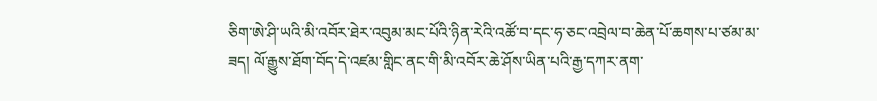ཅིག་ཨེ་ཤི་ཡའི་མི་འབོར་ཐེར་འབུམ་མང་པོའི་ཉིན་རེའི་འཚོ་བ་དང་ཧ་ཅང་འབྲེལ་བ་ཆེན་པོ་ཆགས་པ་ཙམ་མ་ཟད། ལོ་རྒྱུས་ཐོག་བོད་དེ་འཛམ་གླིང་ནང་གི་མི་འབོར་ཆེ་ཤོས་ཡིན་པའི་རྒྱ་དཀར་ནག་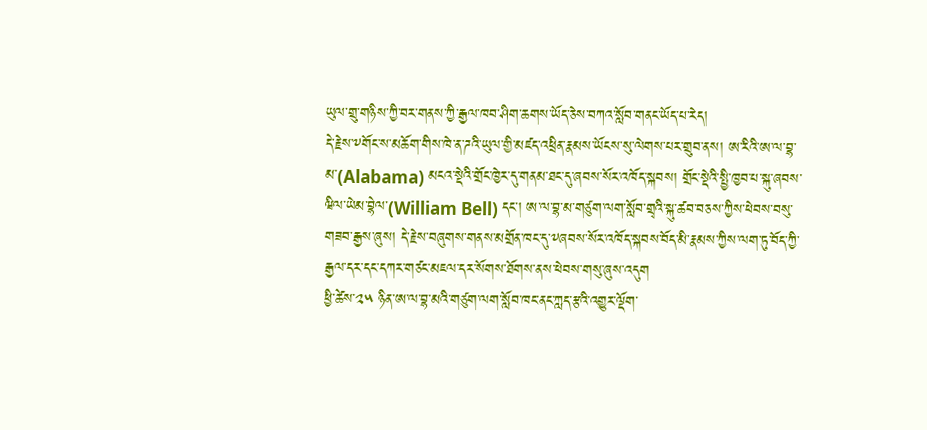ཡུལ་གྲུ་གཉིས་ཀྱི་བར་གནས་ཀྱི་རྒྱལ་ཁབ་ཤིག་ཆགས་ཡོད་ཅེས་བཀའ་སློབ་གནང་ཡོད་པ་རེད།
དེ་རྗེས་༸གོང་ས་མཆོག་གིས་ཁེ་ན་ཌའི་ཡུལ་གྱི་མཛད་འཕྲིན་རྣམས་ཡོངས་སུ་ལེགས་པར་གྲུབ་ནས། ཨ་རིའི་ཨ་ལ་བྷ་མ་(Alabama) མངའ་སྡེའི་གྲོང་ཁྱེར་དུ་གནམ་ཐང་དུ་ཞབས་སོར་འཁོད་སྐབས། གྲོང་སྡེའི་སྤྱི་ཁྱབ་པ་སྐུ་ཞབས་ཝིལ་ཡེམ་བྷེལ་(William Bell) དང་། ཨ་ལ་བྷ་མ་གཙུག་ལག་སློབ་གྲྭའི་སྐུ་ཚབ་བཅས་ཀྱིས་ཕེབས་བསུ་གཟབ་རྒྱས་ཞུས། དེ་རྗེས་བཞུགས་གནས་མགྲོན་ཁང་དུ་༸ཞབས་སོར་འཁོད་སྐབས་བོད་མི་རྣམས་ཀྱིས་ལག་ཏུ་བོད་ཀྱི་རྒྱལ་དར་དང་དཀར་གཙང་མཇལ་དར་སོགས་ཐོགས་ནས་ཕེབས་གསུ་ཞུས་འདུག
ཕྱི་ཚེས་༢༥ ཉིན་ཨ་ལ་བྷ་མའི་གཙུག་ལག་སློབ་ཁང་ནང་ཀླད་རྩའི་འགྱུར་ལྡོག་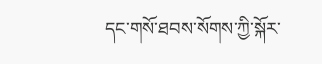དང་གསོ་ཐབས་སོགས་ཀྱི་སྐོར་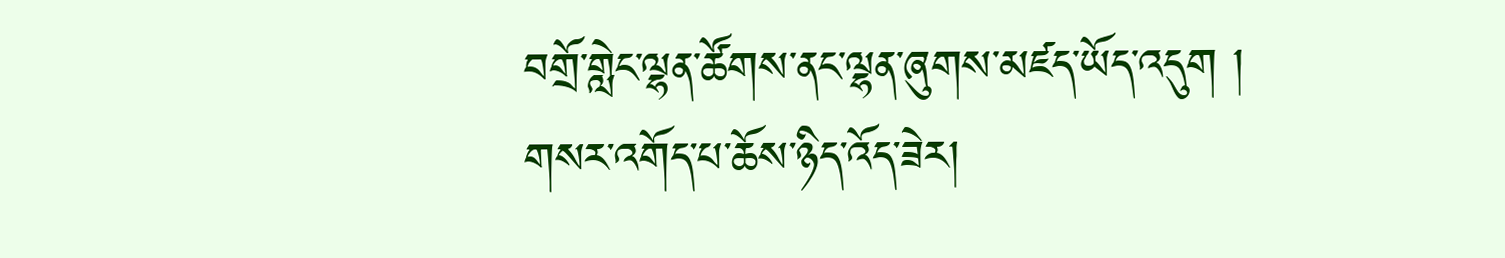བགྲོ་གླེང་ལྷན་ཚོགས་ནང་ལྷན་ཞུགས་མཛད་ཡོད་འདུག །
གསར་འགོད་པ་ཆོས་ཉིད་འོད་ཟེར།